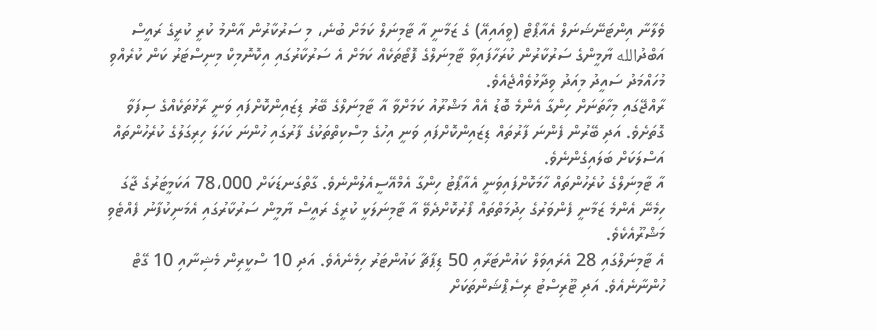ވެލާނާ އިންޓަނޭޝަނަލް އެއާޕޯޓް (ވީއައިއޭ) ގެ ޒަމާނީ އާ ޓާމިނަލް ކަމަށް ބުނެ، މި ސަރުކާރުން އާންމު ކުރީ ކުރީގެ ރައީސް އަބްދުالله ޔާމީންގެ ސަރުކާރުން ކުރަހާފައިވާ ޓާމިނަލްގެ ފޮޓޯތަކެއް ކަމަށް އެ ސަރުކާރުގައި އިކޮނޮމިކް މިނިސްޓަރު ކަން ކުރެއްވި މުހައްމަދު ސައީދު މިއަދު ވިދާޅުވެއްޖެއެވެ.
ރާއްޖޭގައި މިހާތަނަށް ހިންގާ އެންމެ ބޮޑު އެއް މަޝްރޫއު ކަމަށްވާ އާ ޓާމިނަލްގެ ބޭރު ޑިޒައިންކޮށްފައި ވަނީ ރާޅުތަކެއްގެ ސިފަވާ ގޮތަށެވެ. އަދި ބޭރުން ފެންނަ ފާރުތައް ޑިޒައިންކޮށްފައި ވަނީ އިހުގެ މިސްކިތްތަކުގެ ފާރުގައި ހުންނަ ކަހަލަ ހިރިގަލުގެ ކުރެހުންތައް އަސްލަކަށް ބަލައިގެންނެވެ.
އާ ޓާމިނަލްގެ ކުރެހުންތައް ހާމަކޮށްފައިވަނީ އެއާޕޯޓު ހިންގާ އެމްއޭސީއެލުންނެވެ. ގާތްގަނޑަކަށް 78،000 އަކަމީޓަރުގެ ޖާގަ ހިމެނޭ އެންމެ ޒަމާނީ ފެންވަރުގެ ހިދުމަތްތައް ފޯރުކޮށްދެވޭ އާ ޓާމިނަލަކީ ކުރީގެ ރައީސް ޔާމީން ސަރުކާރުގައި އެމަނިކުފާނު ފެއްޓެވި މަޝްރޫއެކެވެ.
އެ ޓާމިނަލްގައި 28 އެރައިވަލް ކައުންޓަރާއި 50 ޑިޕާޗާ ކައުންޓަރު ހިމެނެއެވެ. އަދި 10 ސްކީރިން މެޝިނާއި 10 ގޭޓް ހުންނާނެއެވެ. އަދި ޓޫރިސްޓު ރިސެޕްޝަންތަކަށް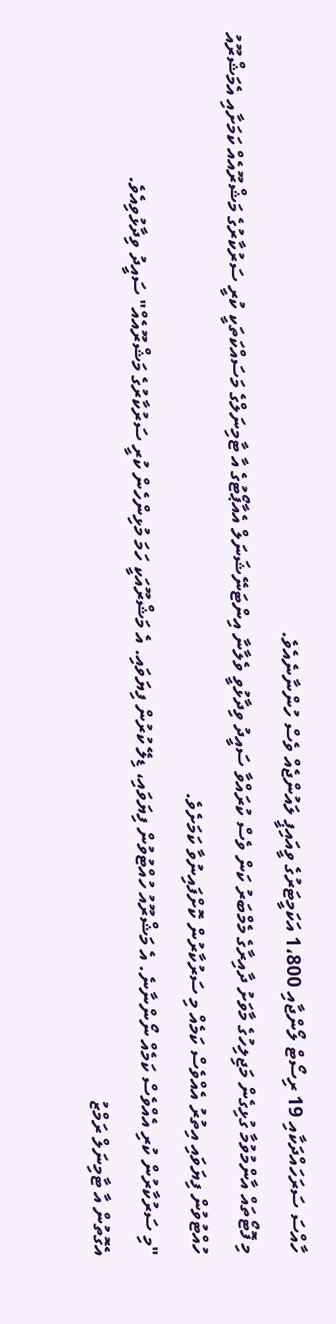ހާއްސަ ސަރަހައްދަކާއި 19 ރިސޯޓް ލޯންޖާއި 1،800 އަކަމީޓަރުގެ ވީއައިޕީ ލައުންޖެއް ވެސް ހުންނާނެއެވެ.
މި ފޮޓޯތައް އާންމުވުމާ ގުޅިގެން މަޖިލިހުގެ މާވަށު ދާއިރާގެ މެމްބަރު ކަން ވެސް ކުރައްވާ ސައީދު ވިދާޅުވީ ވެލާނާ އިންޓަނޭޝަނަލް އެއާޕޯޓުގެ އާ ޓާމިނަލްގެ މަސައްކަތަކީ ކުރީ ސަރުކާރުގެ މަޝްރޫއެއް ކަމަށާއި އެމަޝްރޫއު ހުއްޓުވުން ފިޔަވައި އިތުރު އެއްވެސް ކަމެއް މި ސަރުކާރުން ކޮށްފައިނުވާ ކަމަށެވެ.
"މި ސަރުކާރުން ކުރި އެއްވެސް ކަމެއް ނޯންނާނެ. އެ މަޝްރޫއު ހުއްޓުވުން ފިޔަވައި، ޑިލޭ ކުރުން ފިޔަވައި. އެ މަޝްރޫއަކީ ހަމަ މުޅިންހެން ކުރީ ސަރުކާރުގެ މަޝްރޫއެއް" ސައީދު ވިދާޅުވިއެވެ.
އެގޮތުން އާ ޓާމިނަލް ރަމްޒު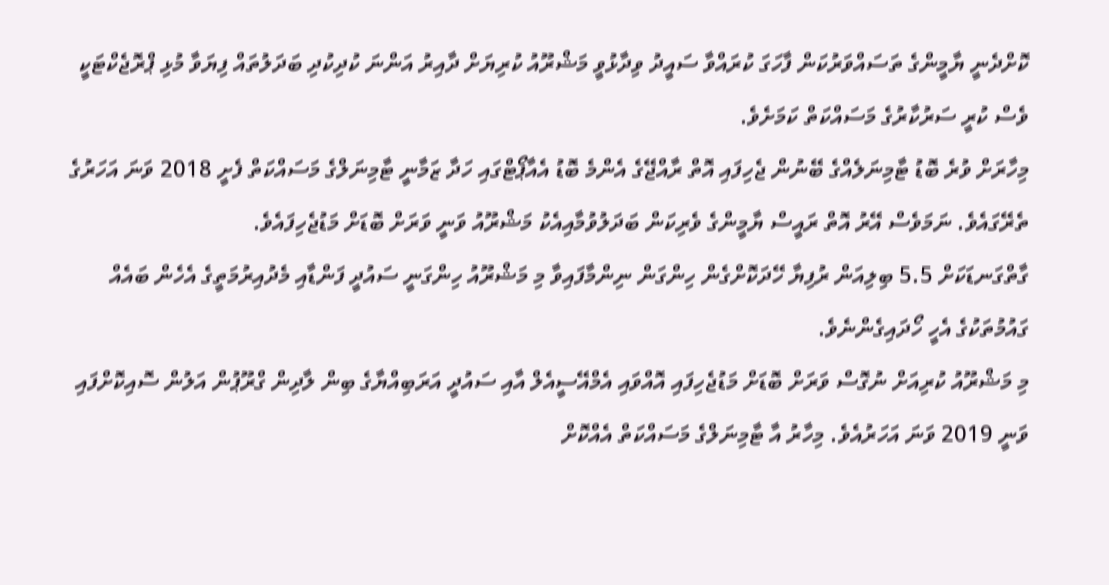ކޮށްދެނީ ޔާމީންގެ ތަސައްވަރުކަން ފާހަގަ ކުރައްވާ ސައީދު ވިދާޅުވީ މަޝްރޫއު ކުރިޔަށް ދާއިރު އަންނަ ކުދިކުދި ބަދަލުތައް ފިޔަވާ މުޅި ޕްރޮޖެކްޓަކީ ވެސް ކުރީ ސަރުކާރުގެ މަސައްކަތް ކަމަށެވެ.
މިހާރަށް ވުރެ ބޮޑު ޓާމިނަލެއްގެ ބޭނުން ޖެހިފައި އޮތް ރާއްޖޭގެ އެންމެ ބޮޑު އެއާޕޯޓްގައި ހަދާ ޒަމާނީ ޓާމިނަލްގެ މަސައްކަތް ފެށީ 2018 ވަނަ އަހަރުގެ ތެރޭގައެވެ. ނަމަވެސް އޭރު އޮތް ރައީސް ޔާމީންގެ ވެރިކަން ބަދަލުވުމާއިއެކު މަޝްރޫއު ވަނީ ވަރަށް ބޮޑަށް މަޑުޖެހިފައެވެ.
ގާތްގަނޑަކަށް 5.5 ބިލިއަން ރުފިޔާ ހޭދަކޮށްގެން ހިންގަން ނިންމާފައިވާ މި މަޝްރޫއު ހިންގަނީ ސައުދީ ފަންޑާއި މެދުއިރުމަތީގެ އެހެން ބައެއް ގައުމުތަކުގެ އެހީ ހޯދައިގެންނެވެ.
މި މަޝްރޫއު ކުރިއަށް ނުގޮސް ވަރަށް ބޮޑަށް މަޑުޖެހިފައި އޮއްވައި އެމްއޭސީއެލް އާއި ސައުދީ އަރަބިއްޔާގެ ބިން ލާދިން ގްރޫޕުން އަލުން ސޮއިކޮށްފައި ވަނީ 2019 ވަނަ އަހަރުއެވެ. މިހާރު އާ ޓާމިނަލްގެ މަސައްކަތް އެއްކޮށް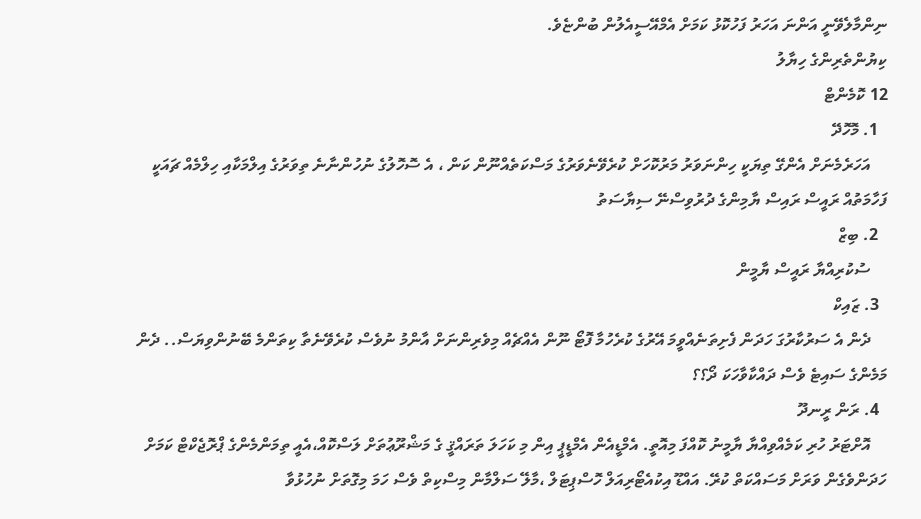ނިންމާލެވޭނީ އަންނަ އަހަރު ފަހުކޮޅު ކަމަށް އެމްއޭސީއެލުން ބުންޏެވެ.
ކިޔުންތެރިންގެ ހިޔާލު
12 ކޮމެންޓް
  1. މޮހޮދޭ
    އަހަރެމެނަށް އެންގޭ ތިޔަކީ ހިންނަވަރު މަރުކޮހަށް ކުރެވޭނެވަރުގެ މަސްކަތެއްނޫން ކަން ، އެ ސޮހޮލުގެ ނުހުންނާނެ ތިވަރުގެ އިލްމަކާއި ހިލްމެއް ޗައަކީ ފަހާމަތުއް ރައީސް ރައިސް ޔާމިންގެ ދުރުވިސްނޭ ސިޔާސަތު
  2. ބިޒް
    ސުކުރިއްޔާ ރައީސް ޔާމީން
  3. ޒައިކް
    ދެން އެ ސަރުކާރުގަ ހަދަން ފެށިތަނެއްވީމަ އޭރުގެ ކުރެހުމާ ފޮޓޯ ނޫން އެއްޗެއް މިވެރިންނަށް އާންމު ނުވެސް ކުރެވޭނެތާ ކިތަންމެ ބޭނުންވިޔަސް.. ދެން މަމެންގެ ސައިޓެ ވެސް ދައްކާވާހަކަ ދޯ؟؟
  4. ރަން ރީނދޫ
    އޮށްޓަރު ހުރި ކަމެއްވިއްޔާ ޔާމީނު ކޮއްފަ މިއޮތީ. އެމްޑީއެން އެމްޑީޕީ އިން މި ކަހަލަ ތަރައްޤީ ގެ މަޝްރޫޢުތަށް ލަސްކޮއް،އެއީ ތިމަންމެންގެ ޕްރޮޖެކްޓް ކަމަށް ހަދަންވެގެން ވަރަށް މަސައްކަތް ކުރޭ. އައްޑޫ އިކުއެޓޯރިއަލް ހޮސްޕިޓަލް ،މާލޭ ސަލްމާން މިސްކިތް ވެސް ހަމަ މިގޮތަށް ނުހުޅުވާ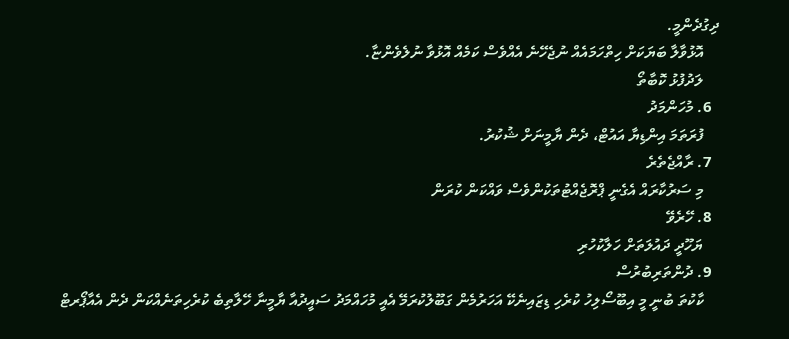ދިގުދެންމީ.
    އޮޅުވާލާ ބަޔަކަށް ހިތްހަމައެއް ނުޖެހޭނެ އެއްވެސް ކަމެއް އޮޅުވާ ނުލެވެންޏާ.
    ލަދުފުޅު ކޮބާތޯ
  6. މުހަންމަދު
    ފުރަތަމަ އިންޑިޔާ އައުޓް، ދެން ޔާމީނަށް ޝުކުރު.
  7. ރާއްޖެތެރެ
    މި ސަރުކާރައް އެގެނީ ޕްރޮޖެއްޓުތަކުންވެސް ވައްކަން ކުރަން
  8. ހޭރެވޭ
    ޔަހޫދީ ދައުލަތަށް ހަލާކުހުރި
  9. ދުންތަރިބުރުސް
    ކާކުތަ ބުނީ މީ އިބޫސޯލިހު ކުރެހި ޑިޒައިނެކޭ އަހަރުމެން ގަބޫލުކުރަމޭ އެއީ މުހައްމަދު ސައީދުއާ ޔާމީނާ ހޭލާތިބެ ކުރެހިތަނެއްކަން ދެން އެއާޕޯރޓް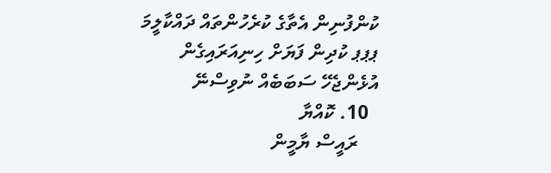ކުންފުނިން އެތާގެ ކުރެހުންތައް ދައްކާލީމަ ޕޕޕ ކުދިން ފަޔަށް ހިނިއަރައިގެން އުޅެންޖެހޭ ސަބަބެއް ނުވިސްނޭ
  10. ކޮއްޔާ
    ރައީސް ޔާމީން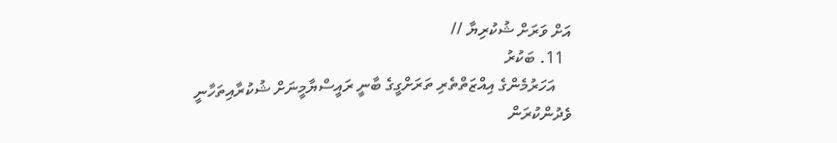އަށް ވަރަށް ޝުކުރިޔާ //
  11. ބަކުރު
    އަހަރުމެންގެ އިއްޒަތްތެރި ތަރަށްގީގެ ބާނީ ރައީސްޔާމީނަށް ޝުކުރާއިތަހާނީ ވެދުންކުރަން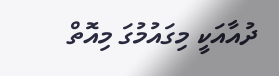ދުއާއަކީ މިގައުމުގަ މިއޮތް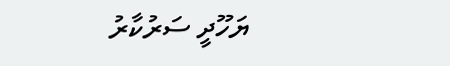ޔަހޫދީ ސަރުކާރު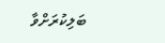ބަލިކުރަށްވާ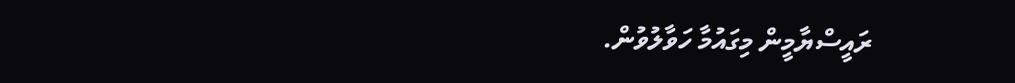ރައީސްޔާމީން މިގައުމާ ހަވާލުވުން.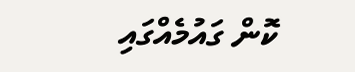ކޮން ގައުމެއްގައި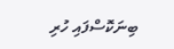ބިނަކޮސްފައި ހުރި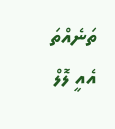ތަނެއްތަ އެއީ ލޮލް